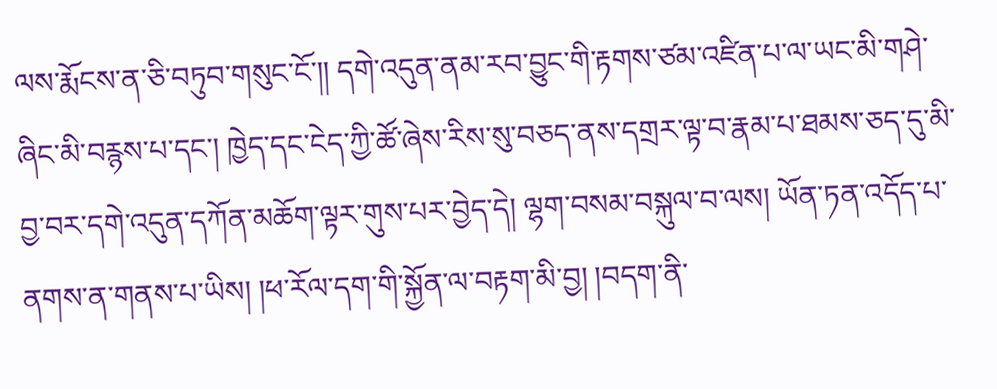ལས་རྨོངས་ན་ཅི་བཏུབ་གསུང་ངོ་།། དགེ་འདུན་ནམ་རབ་བྱུང་གི་རྟགས་ཙམ་འཛིན་པ་ལ་ཡང་མི་གཤེ་ཞིང་མི་བརྙས་པ་དང་། ཁྱེད་དང་ངེད་ཀྱི་ཚོ་ཞེས་རིས་སུ་བཅད་ནས་དགྲར་ལྟ་བ་རྣམ་པ་ཐམས་ཅད་དུ་མི་ བྱ་བར་དགེ་འདུན་དཀོན་མཆོག་ལྟར་གུས་པར་བྱེད་དེ། ལྷག་བསམ་བསྐུལ་བ་ལས། ཡོན་ཏན་འདོད་པ་ནགས་ན་གནས་པ་ཡིས། །ཕ་རོལ་དག་གི་སྐྱོན་ལ་བརྟག་མི་བྱ། །བདག་ནི་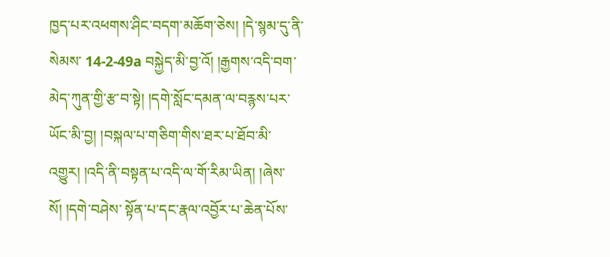ཁྱད་པར་འཕགས་ཤིང་བདག་མཆོག་ཅེས། །དེ་སྙམ་དུ་ནི་སེམས་ 14-2-49a བསྐྱེད་མི་བྱ་འོ། །རྒྱགས་འདི་བག་མེད་ཀུན་གྱི་རྩ་བ་སྟེ། །དགེ་སློང་དམན་ལ་བརྙས་པར་ཡོང་མི་བྱ། །བསྐལ་པ་གཅིག་གིས་ཐར་པ་ཐོབ་མི་འགྱུར། །འདི་ནི་བསྟན་པ་འདི་ལ་གོ་རིམ་ཡིན། །ཞེས་སོ། །དགེ་བཤེས་ སྟོན་པ་དང་རྣལ་འབྱོར་པ་ཆེན་པོས་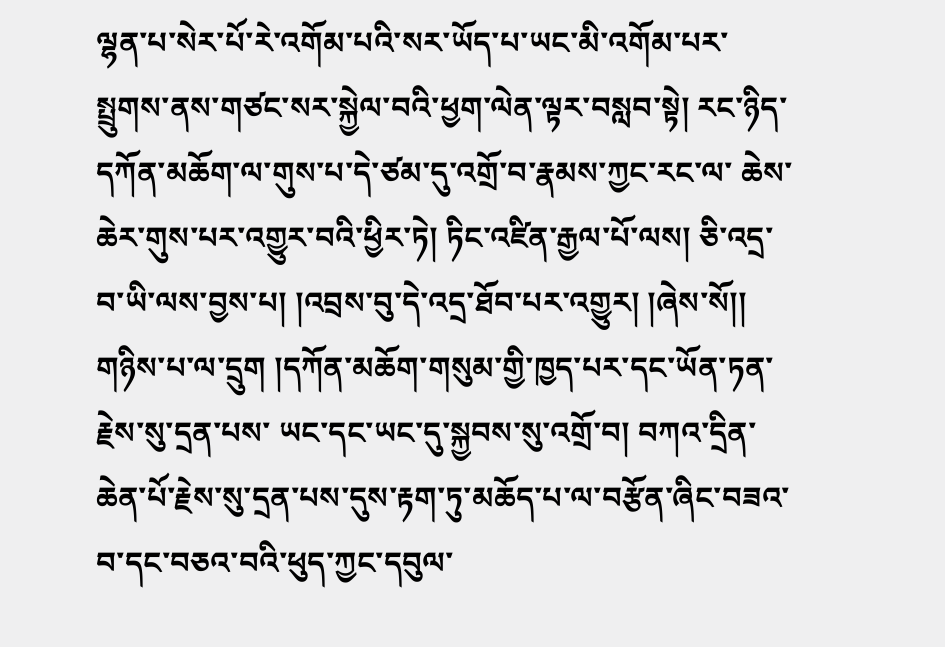ལྷན་པ་སེར་པོ་རེ་འགོམ་པའི་སར་ཡོད་པ་ཡང་མི་འགོམ་པར་སྤྲུགས་ནས་གཙང་སར་སྐྱེལ་བའི་ཕྱག་ལེན་ལྟར་བསླབ་སྟེ། རང་ཉིད་དཀོན་མཆོག་ལ་གུས་པ་དེ་ཙམ་དུ་འགྲོ་བ་རྣམས་ཀྱང་རང་ལ་ ཆེས་ཆེར་གུས་པར་འགྱུར་བའི་ཕྱིར་ཏེ། ཏིང་འཛིན་རྒྱལ་པོ་ལས། ཅི་འདྲ་བ་ཡི་ལས་བྱས་པ། །འབྲས་བུ་དེ་འདྲ་ཐོབ་པར་འགྱུར། །ཞེས་སོ།། གཉིས་པ་ལ་དྲུག །དཀོན་མཆོག་གསུམ་གྱི་ཁྱད་པར་དང་ཡོན་ཏན་རྗེས་སུ་དྲན་པས་ ཡང་དང་ཡང་དུ་སྐྱབས་སུ་འགྲོ་བ། བཀའ་དྲིན་ཆེན་པོ་རྗེས་སུ་དྲན་པས་དུས་རྟག་ཏུ་མཆོད་པ་ལ་བརྩོན་ཞིང་བཟའ་བ་དང་བཅའ་བའི་ཕུད་ཀྱང་དབུལ་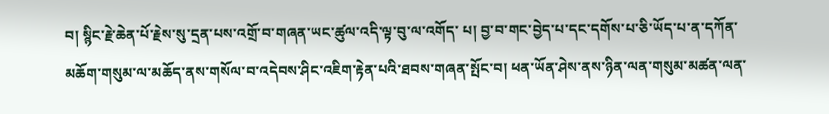བ། སྙིང་རྗེ་ཆེན་པོ་རྗེས་སུ་དྲན་པས་འགྲོ་བ་གཞན་ཡང་ཚུལ་འདི་ལྟ་བུ་ལ་འགོད་ པ། བྱ་བ་གང་བྱེད་པ་དང་དགོས་པ་ཅི་ཡོད་པ་ན་དཀོན་མཆོག་གསུམ་ལ་མཆོད་ནས་གསོལ་བ་འདེབས་ཤིང་འཇིག་རྟེན་པའི་ཐབས་གཞན་སྤོང་བ། ཕན་ཡོན་ཤེས་ནས་ཉིན་ལན་གསུམ་མཚན་ལན་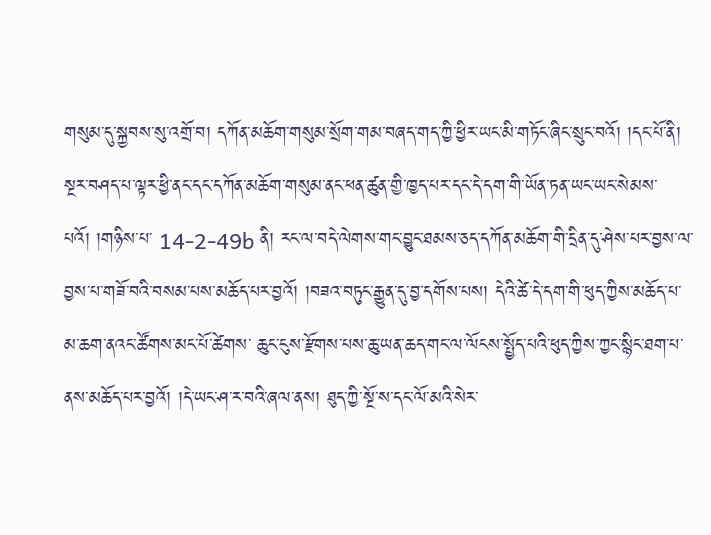གསུམ་དུ་སྐྱབས་སུ་འགྲོ་བ། དཀོན་མཆོག་གསུམ་སྲོག་གམ་བཞད་གད་ཀྱི་ཕྱིར་ཡང་མི་གཏོང་ཞིང་སྲུང་བའོ། །དང་པོ་ནི། སྔར་བཤད་པ་ལྟར་ཕྱི་ནང་དང་དཀོན་མཆོག་གསུམ་ནང་ཕན་ཚུན་གྱི་ཁྱད་པར་དང་དེ་དག་གི་ཡོན་ཏན་ཡང་ཡང་སེམས་པའོ། །གཉིས་པ་ 14-2-49b ནི། རང་ལ་བདེ་ལེགས་གང་བྱུང་ཐམས་ཅད་དཀོན་མཆོག་གི་དྲིན་དུ་ཤེས་པར་བྱས་ལ་བྱས་པ་གཟོ་བའི་བསམ་པས་མཆོད་པར་བྱའོ། །བཟའ་བཏུང་རྒྱུན་དུ་བྱ་དགོས་པས། དེའི་ཚེ་དེ་དག་གི་ཕུད་ཀྱིས་མཆོད་པ་མ་ཆག་ནའང་ཚོགས་མང་པོ་ཚེགས་ ཆུང་ངུས་རྫོགས་པས་ཆུ་ཡན་ཆད་གང་ལ་ལོངས་སྤྱོད་པའི་ཕུད་ཀྱིས་ཀྱང་སྙིང་ཐག་པ་ནས་མཆོད་པར་བྱའོ། །དེ་ཡང་ཤ་ར་བའི་ཞལ་ནས། ཐུད་ཀྱི་སྔོ་ས་དང་ལོ་མའི་སེར་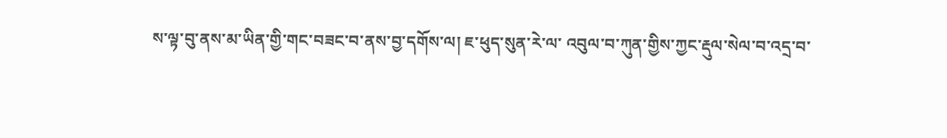ས་ལྟ་བུ་ནས་མ་ཡིན་གྱི་གང་བཟང་བ་ནས་བྱ་དགོས་ལ། ཇ་ཕུད་སུན་རེ་ལ་ འབུལ་བ་ཀུན་གྱིས་ཀྱང་རྡུལ་སེལ་བ་འདྲ་བ་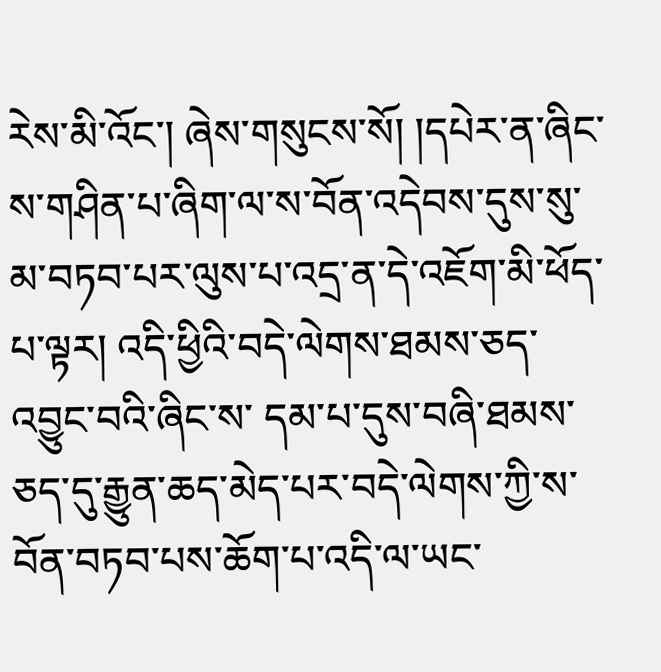རེས་མི་འོང་། ཞེས་གསུངས་སོ། །དཔེར་ན་ཞིང་ས་གཤིན་པ་ཞིག་ལ་ས་བོན་འདེབས་དུས་སུ་མ་བཏབ་པར་ལུས་པ་འདྲ་ན་དེ་འཇོག་མི་ཕོད་པ་ལྟར། འདི་ཕྱིའི་བདེ་ལེགས་ཐམས་ཅད་འབྱུང་བའི་ཞིང་ས་ དམ་པ་དུས་བཞི་ཐམས་ཅད་དུ་རྒྱུན་ཆད་མེད་པར་བདེ་ལེགས་ཀྱི་ས་བོན་བཏབ་པས་ཆོག་པ་འདི་ལ་ཡང་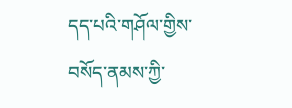དད་པའི་གཤོལ་གྱིས་བསོད་ནམས་ཀྱི་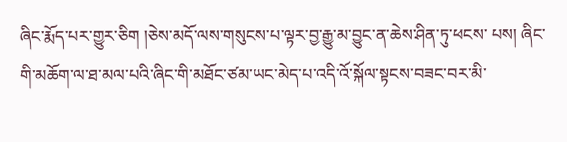ཞིང་རྨོད་པར་གྱུར་ཅིག །ཅེས་མདོ་ལས་གསུངས་པ་ལྟར་བྱ་རྒྱུ་མ་བྱུང་ན་ཆེས་ཤིན་ཏུ་ཕངས་ པས། ཞིང་གི་མཆོག་ལ་ཐ་མལ་པའི་ཞིང་གི་མཐོང་ཙམ་ཡང་མེད་པ་འདི་འོ་སྐོལ་སྟངས་བཟང་བར་མི་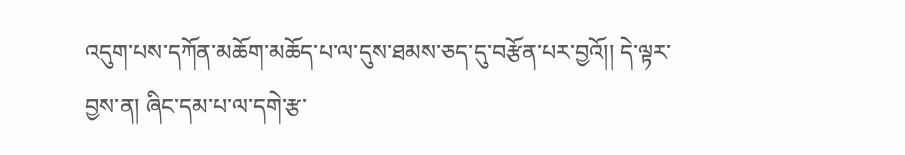འདུག་པས་དཀོན་མཆོག་མཆོད་པ་ལ་དུས་ཐམས་ཅད་དུ་བརྩོན་པར་བྱའོ།། དེ་ལྟར་བྱས་ན། ཞིང་དམ་པ་ལ་དགེ་རྩ་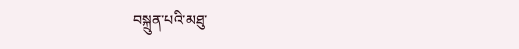བསྐྲུན་པའི་མཐུ་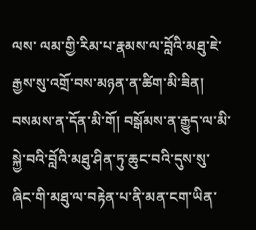ལས་ ལམ་གྱི་རིམ་པ་རྣམས་ལ་བློའི་མཐུ་ཇེ་རྒྱས་སུ་འགྲོ་བས་མཉན་ན་ཚིག་མི་ཟིན། བསམས་ན་དོན་མི་གོ། བསྒོམས་ན་རྒྱུད་ལ་མི་སྐྱེ་བའི་བློའི་མཐུ་ཤིན་ཏུ་ཆུང་བའི་དུས་སུ་ཞིང་གི་མཐུ་ལ་བརྟེན་པ་ནི་མན་ངག་ཡིན་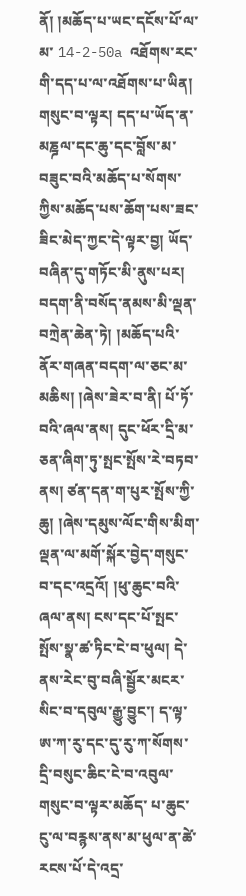ནོ། །མཆོད་པ་ཡང་དངོས་པོ་ལ་མ་ 14-2-50a འཐོགས་རང་གི་དད་པ་ལ་འཐོགས་པ་ཡིན། གསུང་བ་ལྟར། དད་པ་ཡོད་ན་མཎྜལ་དང་ཆུ་དང་བློས་མ་བཟུང་བའི་མཆོད་པ་སོགས་ཀྱིས་མཆོད་པས་ཆོག་པས་ཟང་ཟིང་མེད་ཀྱང་དེ་ལྟར་བྱ། ཡོད་བཞིན་དུ་གཏོང་མི་ནུས་པར། བདག་ནི་བསོད་ནམས་མི་ལྡན་བཀྲེན་ཆེན་ཏེ། །མཆོད་པའི་ནོར་གཞན་བདག་ལ་ཅང་མ་མཆིས། །ཞེས་ཟེར་བ་ནི། པོ་ཏོ་བའི་ཞལ་ནས། དུང་ཕོར་དྲི་མ་ཅན་ཞིག་ཏུ་སྤང་སྤོས་རེ་བཏབ་ནས། ཙན་དན་ག་པུར་སྤོས་ཀྱི་ཆུ། །ཞེས་དམུས་ལོང་གིས་མིག་ ལྡན་ལ་མགོ་སྐོར་བྱེད་གསུང་བ་དང་འདྲའོ། །ཕུ་ཆུང་བའི་ཞལ་ནས། ངས་དང་པོ་སྤང་སྤོས་སྣ་ཚ་ཏིང་ངེ་བ་ཕུལ། དེ་ནས་རེང་བུ་བཞི་སྦྱོར་མངར་སིང་བ་དབུལ་རྒྱུ་བྱུང་། ད་ལྟ་ཨ་ཀ་རུ་དང་དུ་རུ་ཀ་སོགས་དྲི་བསུང་ཆིང་ངེ་བ་འབུལ་གསུང་བ་ལྟར་མཆོད་ པ་ཆུང་ངུ་ལ་བརྙས་ནས་མ་ཕུལ་ན་ཚེ་རངས་པོ་དེ་འདྲ་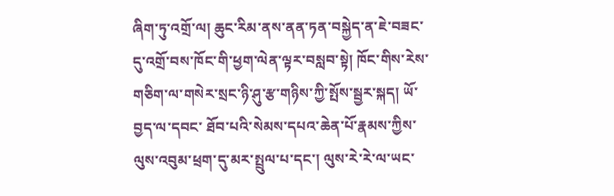ཞིག་ཏུ་འགྲོ་ལ། ཆུང་རིམ་ནས་ནན་ཏན་བསྐྱེད་ན་ཇེ་བཟང་དུ་འགྲོ་བས་ཁོང་གི་ཕྱག་ལེན་ལྟར་བསླབ་སྟེ། ཁོང་གིས་རེས་གཅིག་ལ་གསེར་སྲང་ཉི་ཤུ་རྩ་གཉིས་ཀྱི་སྤོས་སྦྱར་སྐད། ཡོ་བྱད་ལ་དབང་ ཐོབ་པའི་སེམས་དཔའ་ཆེན་པོ་རྣམས་ཀྱིས་ལུས་འབུམ་ཕྲག་དུ་མར་སྤྲུལ་པ་དང་། ལུས་རེ་རེ་ལ་ཡང་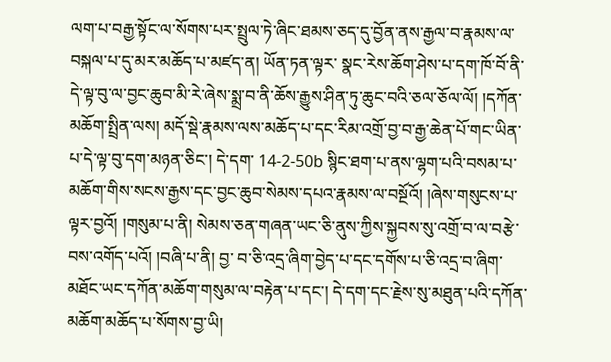ལག་པ་བརྒྱ་སྟོང་ལ་སོགས་པར་སྤྲུལ་ཏེ་ཞིང་ཐམས་ཅད་དུ་བྱོན་ནས་རྒྱལ་བ་རྣམས་ལ་བསྐལ་པ་དུ་མར་མཆོད་པ་མཛད་ན། ཡོན་ཏན་ལྟར་ སྣང་རེས་ཆོག་ཤེས་པ་དག་ཁོ་བོ་ནི་དེ་ལྟ་བུ་ལ་བྱང་ཆུབ་མི་རེ་ཞེས་སྨྲ་བ་ནི་ཆོས་རྒྱུས་ཤིན་ཏུ་ཆུང་བའི་ཅལ་ཅོལ་ལོ། །དཀོན་མཆོག་སྤྲིན་ལས། མདོ་སྡེ་རྣམས་ལས་མཆོད་པ་དང་རིམ་འགྲོ་བྱ་བ་རྒྱ་ཆེན་པོ་གང་ཡིན་པ་དེ་ལྟ་བུ་དག་མཉན་ཅིང་། དེ་དག་ 14-2-50b སྙིང་ཐག་པ་ནས་ལྷག་པའི་བསམ་པ་མཆོག་གིས་སངས་རྒྱས་དང་བྱང་ཆུབ་སེམས་དཔའ་རྣམས་ལ་བསྔོའོ། །ཞེས་གསུངས་པ་ལྟར་བྱའོ། །གསུམ་པ་ནི། སེམས་ཅན་གཞན་ཡང་ཅི་ནུས་ཀྱིས་སྐྱབས་སུ་འགྲོ་བ་ལ་བརྩེ་བས་འགོད་པའོ། །བཞི་པ་ནི། བྱ་ བ་ཅི་འདྲ་ཞིག་བྱེད་པ་དང་དགོས་པ་ཅི་འདྲ་བ་ཞིག་མཐོང་ཡང་དཀོན་མཆོག་གསུམ་ལ་བརྟེན་པ་དང་། དེ་དག་དང་རྗེས་སུ་མཐུན་པའི་དཀོན་མཆོག་མཆོད་པ་སོགས་བྱ་ཡི།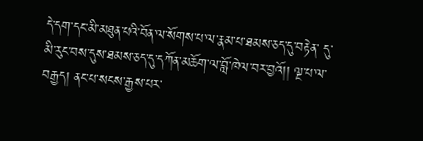དེ་དག་དང་མི་མཐུན་པའི་བོན་ལ་སོགས་པ་ལ་རྣམ་པ་ཐམས་ཅད་དུ་བརྟེན་ དུ་མི་རུང་བས་དུས་ཐམས་ཅད་དུ་དཀོན་མཆོག་ལ་བློ་ཁེལ་བར་བྱའོ།། ལྔ་པ་ལ་བརྒྱད། ནང་པ་སངས་རྒྱས་པར་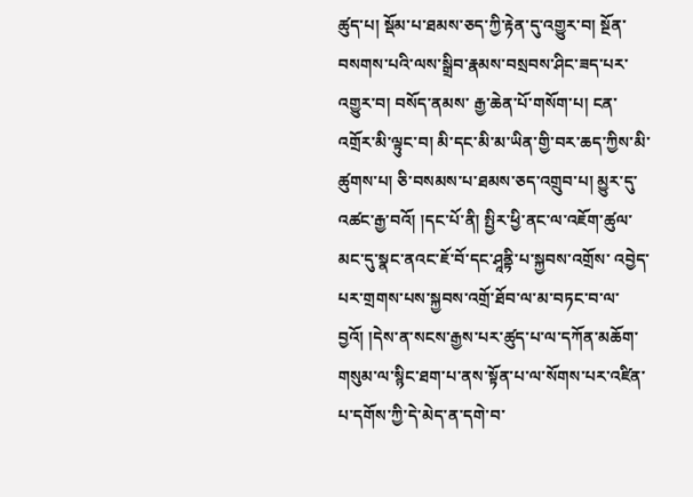ཚུད་པ། སྡོམ་པ་ཐམས་ཅད་ཀྱི་རྟེན་དུ་འགྱུར་བ། སྔོན་བསགས་པའི་ལས་སྒྲིབ་རྣམས་བསྲབས་ཤིང་ཟད་པར་འགྱུར་བ། བསོད་ནམས་ རྒྱ་ཆེན་པོ་གསོག་པ། ངན་འགྲོར་མི་ལྟུང་བ། མི་དང་མི་མ་ཡིན་གྱི་བར་ཆད་ཀྱིས་མི་ཚུགས་པ། ཅི་བསམས་པ་ཐམས་ཅད་འགྲུབ་པ། མྱུར་དུ་འཚང་རྒྱ་བའོ། །དང་པོ་ནི། སྤྱིར་ཕྱི་ནང་ལ་འཇོག་ཚུལ་མང་དུ་སྣང་ནའང་ཇོ་བོ་དང་ཤཱནྟི་པ་སྐྱབས་འགྲོས་ འབྱེད་པར་གྲགས་པས་སྐྱབས་འགྲོ་ཐོབ་ལ་མ་བཏང་བ་ལ་བྱའོ། །དེས་ན་སངས་རྒྱས་པར་ཚུད་པ་ལ་དཀོན་མཆོག་གསུམ་ལ་སྙིང་ཐག་པ་ནས་སྟོན་པ་ལ་སོགས་པར་འཛིན་པ་དགོས་ཀྱི་དེ་མེད་ན་དགེ་བ་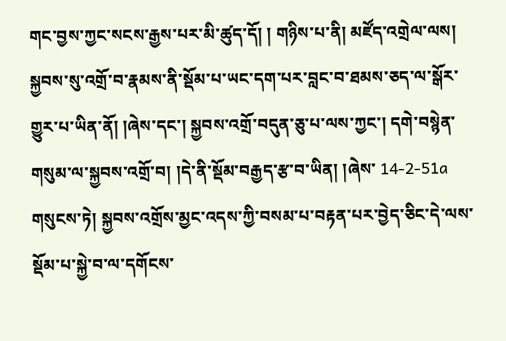གང་བྱས་ཀྱང་སངས་རྒྱས་པར་མི་ཚུད་དོ། ། གཉིས་པ་ནི། མཛོད་འགྲེལ་ལས། སྐྱབས་སུ་འགྲོ་བ་རྣམས་ནི་སྡོམ་པ་ཡང་དག་པར་བླང་བ་ཐམས་ཅད་ལ་སྒོར་གྱུར་པ་ཡིན་ནོ། །ཞེས་དང་། སྐྱབས་འགྲོ་བདུན་ཅུ་པ་ལས་ཀྱང་། དགེ་བསྙེན་གསུམ་ལ་སྐྱབས་འགྲོ་བ། །དེ་ནི་སྡོམ་བརྒྱད་རྩ་བ་ཡིན། །ཞེས་ 14-2-51a གསུངས་ཏེ། སྐྱབས་འགྲོས་མྱང་འདས་ཀྱི་བསམ་པ་བརྟན་པར་བྱེད་ཅིང་དེ་ལས་སྡོམ་པ་སྐྱེ་བ་ལ་དགོངས་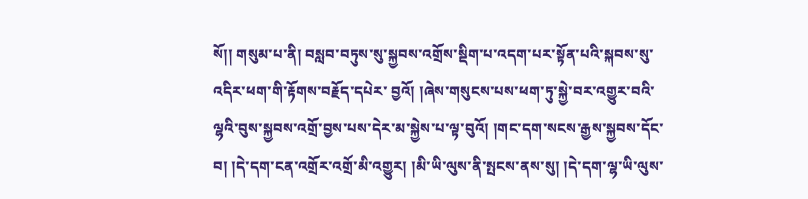སོ།། གསུམ་པ་ནི། བསླབ་བཏུས་སུ་སྐྱབས་འགྲོས་སྡིག་པ་འདག་པར་སྟོན་པའི་སྐབས་སུ་འདིར་ཕག་གི་རྟོགས་བརྗོད་དཔེར་ བྱའོ། །ཞེས་གསུངས་པས་ཕག་ཏུ་སྐྱེ་བར་འགྱུར་བའི་ལྷའི་བུས་སྐྱབས་འགྲོ་བྱས་པས་དེར་མ་སྐྱེས་པ་ལྟ་བུའོ། །གང་དག་སངས་རྒྱས་སྐྱབས་དོང་བ། །དེ་དག་ངན་འགྲོར་འགྲོ་མི་འགྱུར། །མི་ཡི་ལུས་ནི་སྤངས་ནས་སུ། །དེ་དག་ལྷ་ཡི་ལུས་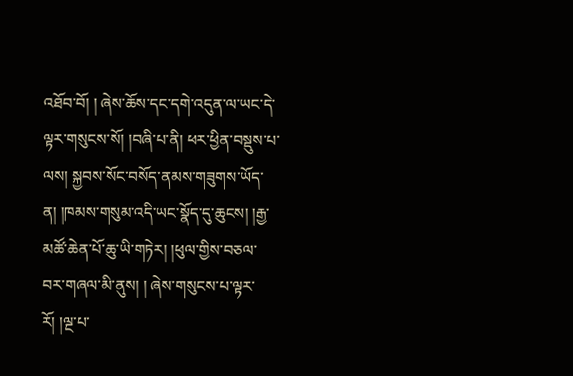འཐོབ་བོ། ། ཞེས་ཆོས་དང་དགེ་འདུན་ལ་ཡང་དེ་ལྟར་གསུངས་སོ། །བཞི་པ་ནི། ཕར་ཕྱིན་བསྡུས་པ་ལས། སྐྱབས་སོང་བསོད་ནམས་གཟུགས་ཡོད་ན། །ཁམས་གསུམ་འདི་ཡང་སྣོད་དུ་ཆུངས། །རྒྱ་མཚོ་ཆེན་པོ་ཆུ་ཡི་གཏེར། །ཕུལ་གྱིས་བཅལ་བར་གཞལ་མི་ནུས། ། ཞེས་གསུངས་པ་ལྟར་རོ། །ལྔ་པ་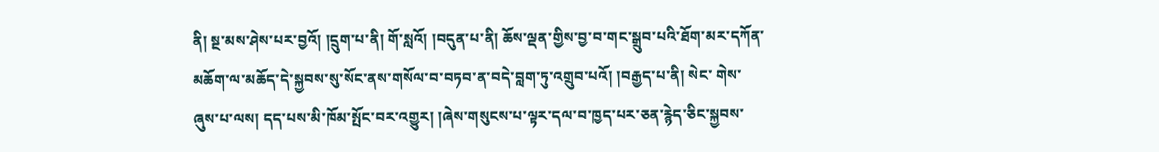ནི། སྔ་མས་ཤེས་པར་བྱའོ། །དྲུག་པ་ནི། གོ་སླའོ། །བདུན་པ་ནི། ཆོས་ལྡན་གྱིས་བྱ་བ་གང་སྒྲུབ་པའི་ཐོག་མར་དཀོན་མཆོག་ལ་མཆོད་དེ་སྐྱབས་སུ་སོང་ནས་གསོལ་བ་བཏབ་ན་བདེ་བླག་ཏུ་འགྲུབ་པའོ། །བརྒྱད་པ་ནི། སེང་ གེས་ཞུས་པ་ལས། དད་པས་མི་ཁོམ་སྤོང་བར་འགྱུར། །ཞེས་གསུངས་པ་ལྟར་དལ་བ་ཁྱད་པར་ཅན་རྙེད་ཅིང་སྐྱབས་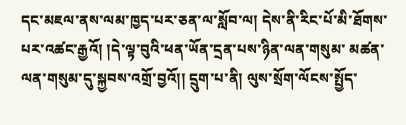དང་མཇལ་ནས་ལམ་ཁྱད་པར་ཅན་ལ་སློབ་ལ། དེས་ནི་རིང་པོ་མི་ཐོགས་པར་འཚང་རྒྱའོ། །དེ་ལྟ་བུའི་ཕན་ཡོན་དྲན་པས་ཉིན་ལན་གསུམ་ མཚན་ལན་གསུམ་དུ་སྐྱབས་འགྲོ་བྱའོ།། དྲུག་པ་ནི། ལུས་སྲོག་ལོངས་སྤྱོད་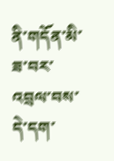ནི་གདོན་མི་ཟ་བར་འབྲལ་བས་དེ་དག་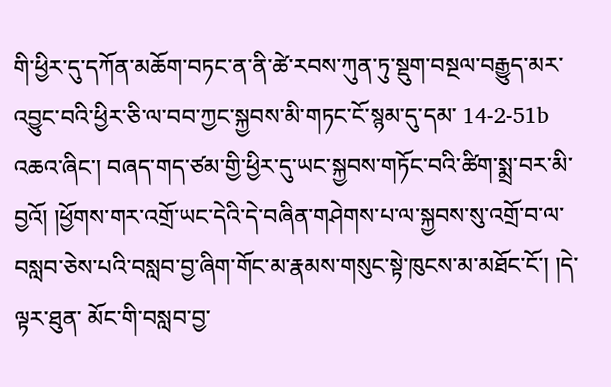གི་ཕྱིར་དུ་དཀོན་མཆོག་བཏང་ན་ནི་ཚེ་རབས་ཀུན་ཏུ་སྡུག་བསྔལ་བརྒྱུད་མར་འབྱུང་བའི་ཕྱིར་ཅི་ལ་བབ་ཀྱང་སྐྱབས་མི་གཏང་ངོ་སྙམ་དུ་དམ་ 14-2-51b འཆའ་ཞིང་། བཞད་གད་ཙམ་གྱི་ཕྱིར་དུ་ཡང་སྐྱབས་གཏོང་བའི་ཚིག་སྨྲ་བར་མི་བྱའོ། །ཕྱོགས་གར་འགྲོ་ཡང་དེའི་དེ་བཞིན་གཤེགས་པ་ལ་སྐྱབས་སུ་འགྲོ་བ་ལ་བསླབ་ཅེས་པའི་བསླབ་བྱ་ཞིག་གོང་མ་རྣམས་གསུང་སྟེ་ཁུངས་མ་མཐོང་ངོ་། །དེ་ལྟར་ཐུན་ མོང་གི་བསླབ་བྱ་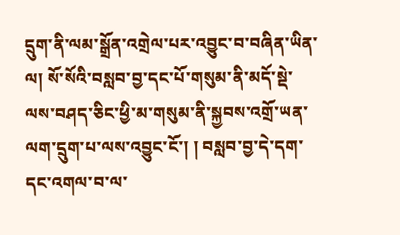དྲུག་ནི་ལམ་སྒྲོན་འགྲེལ་པར་འབྱུང་བ་བཞིན་ཡིན་ལ། སོ་སོའི་བསླབ་བྱ་དང་པོ་གསུམ་ནི་མདོ་སྡེ་ལས་བཤད་ཅིང་ཕྱི་མ་གསུམ་ནི་སྐྱབས་འགྲོ་ཡན་ལག་དྲུག་པ་ལས་འབྱུང་ངོ་། ། བསླབ་བྱ་དེ་དག་དང་འགལ་བ་ལ་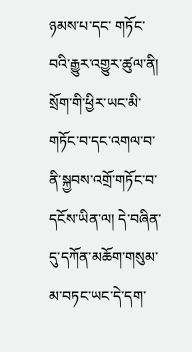ཉམས་པ་དང་ གཏོང་བའི་རྒྱུར་འགྱུར་ཚུལ་ནི། སྲོག་གི་ཕྱིར་ཡང་མི་གཏོང་བ་དང་འགལ་བ་ནི་སྐྱབས་འགྲོ་གཏོང་བ་དངོས་ཡིན་ལ། དེ་བཞིན་དུ་དཀོན་མཆོག་གསུམ་མ་བཏང་ཡང་དེ་དག་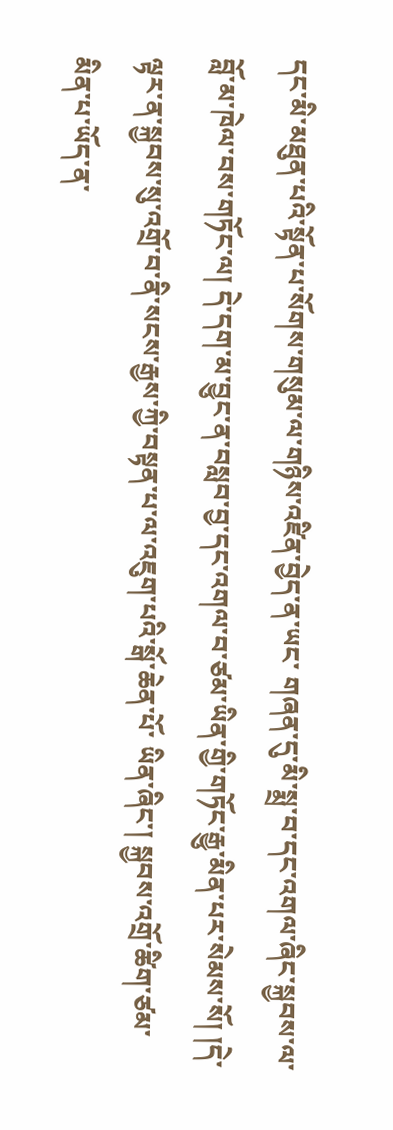དང་མི་མཐུན་པའི་སྟོན་པ་སོགས་གསུམ་ལ་གཉིས་འཛིན་བྱེད་ན་ཡང་ གཞན་དུ་མི་སྨྲ་བ་དང་འགལ་ཞིང་སྐྱབས་ལ་བློ་མ་ཁེལ་བས་གཏོང་ལ། དེ་དག་མ་བྱུང་ན་བསླབ་བྱ་དང་འགལ་བ་ཙམ་ཡིན་གྱི་གཏོང་རྒྱུ་མིན་པར་སེམས་སོ། །དེ་ལྟར་ན་སྐྱབས་སུ་འགྲོ་བ་ནི་སངས་རྒྱས་ཀྱི་བསྟན་པ་ལ་འཇུག་པའི་སྒོ་ཆེན་པོ་ ཡིན་ཞིང་། སྐྱབས་འགྲོ་ཚིག་ཙམ་མིན་པ་ཡོད་ན་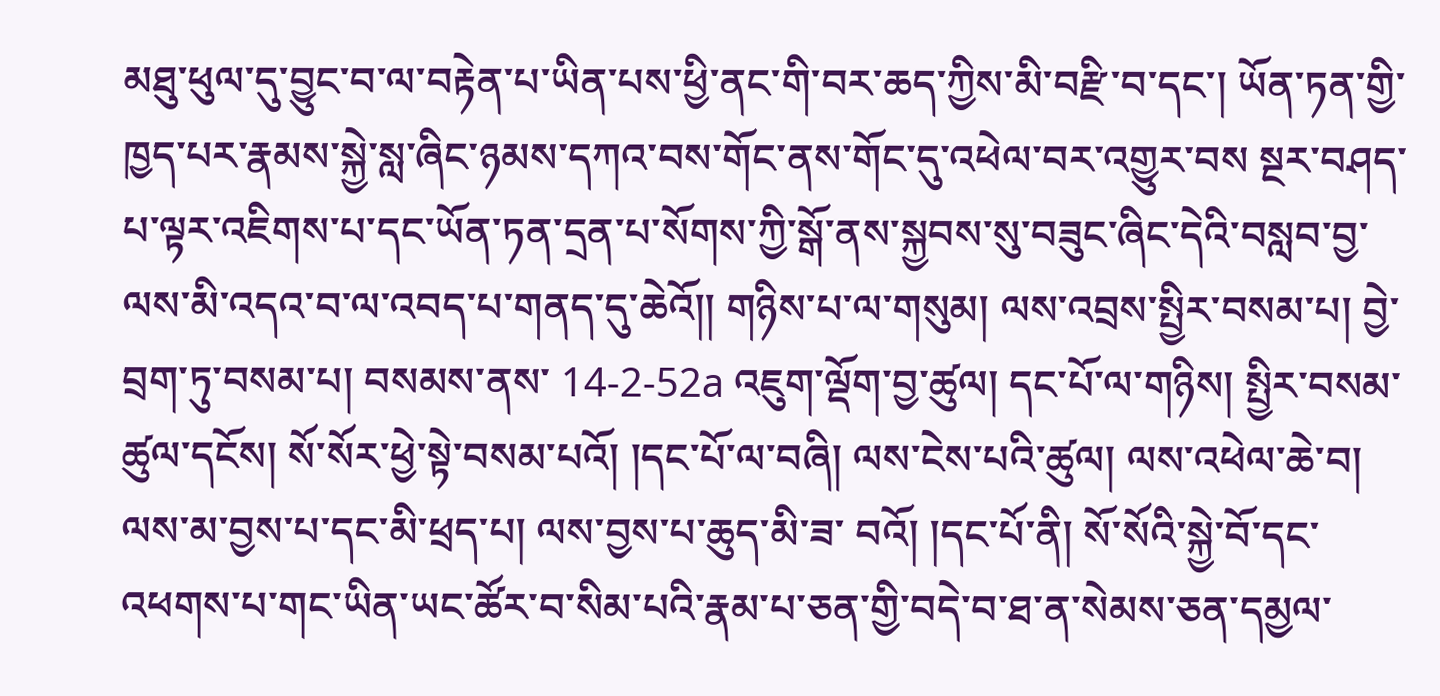མཐུ་ཕུལ་དུ་བྱུང་བ་ལ་བརྟེན་པ་ཡིན་པས་ཕྱི་ནང་གི་བར་ཆད་ཀྱིས་མི་བརྫི་བ་དང་། ཡོན་ཏན་གྱི་ཁྱད་པར་རྣམས་སྐྱེ་སླ་ཞིང་ཉམས་དཀའ་བས་གོང་ནས་གོང་དུ་འཕེལ་བར་འགྱུར་བས སྔར་བཤད་པ་ལྟར་འཇིགས་པ་དང་ཡོན་ཏན་དྲན་པ་སོགས་ཀྱི་སྒོ་ནས་སྐྱབས་སུ་བཟུང་ཞིང་དེའི་བསླབ་བྱ་ལས་མི་འདའ་བ་ལ་འབད་པ་གནད་དུ་ཆེའོ།། གཉིས་པ་ལ་གསུམ། ལས་འབྲས་སྤྱིར་བསམ་པ། བྱེ་བྲག་ཏུ་བསམ་པ། བསམས་ནས་ 14-2-52a འཇུག་ལྡོག་བྱ་ཚུལ། དང་པོ་ལ་གཉིས། སྤྱིར་བསམ་ཚུལ་དངོས། སོ་སོར་ཕྱེ་སྟེ་བསམ་པའོ། །དང་པོ་ལ་བཞི། ལས་ངེས་པའི་ཚུལ། ལས་འཕེལ་ཆེ་བ། ལས་མ་བྱས་པ་དང་མི་ཕྲད་པ། ལས་བྱས་པ་ཆུད་མི་ཟ་ བའོ། །དང་པོ་ནི། སོ་སོའི་སྐྱེ་བོ་དང་འཕགས་པ་གང་ཡིན་ཡང་ཚོར་བ་སིམ་པའི་རྣམ་པ་ཅན་གྱི་བདེ་བ་ཐ་ན་སེམས་ཅན་དམྱལ་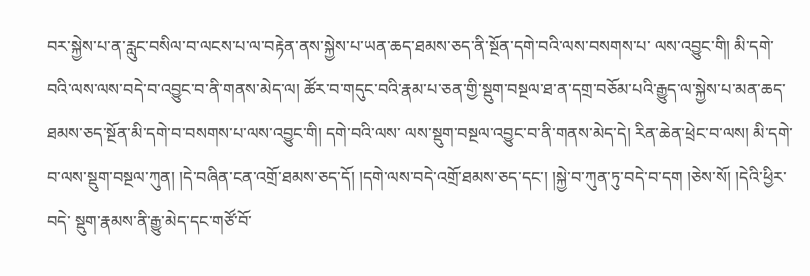བར་སྐྱེས་པ་ན་རླུང་བསིལ་བ་ལངས་པ་ལ་བརྟེན་ནས་སྐྱེས་པ་ཡན་ཆད་ཐམས་ཅད་ནི་སྔོན་དགེ་བའི་ལས་བསགས་པ་ ལས་འབྱུང་གི། མི་དགེ་བའི་ལས་ལས་བདེ་བ་འབྱུང་བ་ནི་གནས་མེད་ལ། ཚོར་བ་གདུང་བའི་རྣམ་པ་ཅན་གྱི་སྡུག་བསྔལ་ཐ་ན་དགྲ་བཅོམ་པའི་རྒྱུད་ལ་སྐྱེས་པ་མན་ཆད་ཐམས་ཅད་སྔོན་མི་དགེ་བ་བསགས་པ་ལས་འབྱུང་གི། དགེ་བའི་ལས་ ལས་སྡུག་བསྔལ་འབྱུང་བ་ནི་གནས་མེད་དེ། རིན་ཆེན་ཕྲེང་བ་ལས། མི་དགེ་བ་ལས་སྡུག་བསྔལ་ཀུན། །དེ་བཞིན་ངན་འགྲོ་ཐམས་ཅད་དོ། །དགེ་ལས་བདེ་འགྲོ་ཐམས་ཅད་དང་། །སྐྱེ་བ་ཀུན་ཏུ་བདེ་བ་དག །ཅེས་སོ། །དེའི་ཕྱིར་བདེ་ སྡུག་རྣམས་ནི་རྒྱུ་མེད་དང་གཙོ་བོ་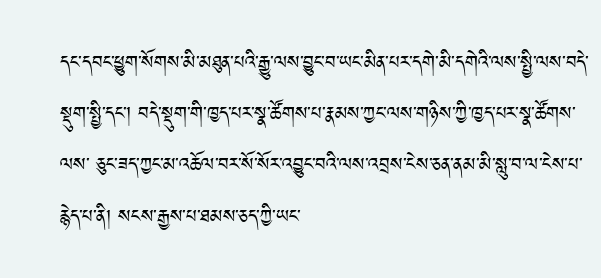དང་དབང་ཕྱུག་སོགས་མི་མཐུན་པའི་རྒྱུ་ལས་བྱུང་བ་ཡང་མིན་པར་དགེ་མི་དགེའི་ལས་སྤྱི་ལས་བདེ་སྡུག་སྤྱི་དང་། བདེ་སྡུག་གི་ཁྱད་པར་སྣ་ཚོགས་པ་རྣམས་ཀྱང་ལས་གཉིས་ཀྱི་ཁྱད་པར་སྣ་ཚོགས་ལས་ ཅུང་ཟད་ཀྱང་མ་འཆོལ་བར་སོ་སོར་འབྱུང་བའི་ལས་འབྲས་ངེས་ཅན་ནམ་མི་སླུ་བ་ལ་ངེས་པ་རྙེད་པ་ནི། སངས་རྒྱས་པ་ཐམས་ཅད་ཀྱི་ཡང་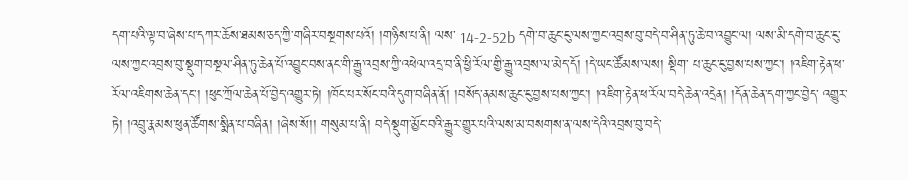དག་པའི་ལྟ་བ་ཞེས་པ་དཀར་ཆོས་ཐམས་ཅད་ཀྱི་གཞིར་བསྔགས་པའོ། །གཉིས་པ་ནི། ལས་ 14-2-52b དགེ་བ་ཆུང་ངུ་ལས་ཀྱང་འབྲས་བུ་བདེ་བ་ཤིན་ཏུ་ཆེ་བ་འབྱུང་ལ། ལས་མི་དགེ་བ་ཆུང་ངུ་ལས་ཀྱང་འབྲས་བུ་སྡུག་བསྔལ་ཤིན་ཏུ་ཆེན་པོ་འབྱུང་བས་ནང་གི་རྒྱུ་འབྲས་ཀྱི་འཕེལ་འདྲ་བ་ནི་ཕྱི་རོལ་གྱི་རྒྱུ་འབྲས་ལ་མེད་དོ། །དེ་ཡང་ཚོམས་ལས། སྡིག་ པ་ཆུང་ངུ་བྱས་པས་ཀྱང་། །འཇིག་རྟེན་ཕ་རོལ་འཇིགས་ཆེན་དང་། །ཕུང་ཀྲོལ་ཆེན་པོ་བྱེད་འགྱུར་ཏེ། །ཁོང་པར་སོང་བའི་དུག་བཞིན་ནོ། །བསོད་ནམས་ཆུང་ངུ་བྱས་པས་ཀྱང་། །འཇིག་རྟེན་ཕ་རོལ་བདེ་ཆེན་འདྲེན། །དོན་ཆེན་དག་ཀྱང་བྱེད་ འགྱུར་ཏེ། །འབྲུ་རྣམས་ཕུན་ཚོགས་སྨིན་པ་བཞིན། །ཞེས་སོ།། གསུམ་པ་ནི། བདེ་སྡུག་མྱོང་བའི་རྒྱུར་གྱུར་པའི་ལས་མ་བསགས་ན་ལས་དེའི་འབྲས་བུ་བདེ་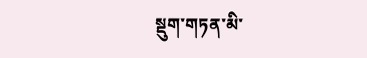སྡུག་གཏན་མི་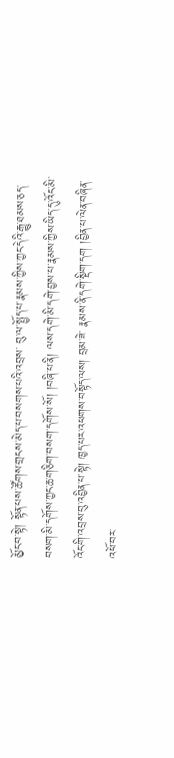མྱོང་བ་སྟེ། སྟོན་པས་ཚོགས་གྲངས་མེད་པ་བསགས་པའི་འབྲས་ བུ་ལ་སྤྱོད་པ་རྣམས་ཀྱིས་ཀྱང་དེའི་རྒྱུ་ཐམས་ཅད་བསག་མི་དགོས་ཀྱང་ཆ་གཅིག་བསག་དགོས་སོ། །བཞི་པ་ནི། ལས་དགེ་མི་དགེ་བྱས་པ་རྣམས་ཀྱིས་ཡིད་དུ་འོང་མི་འོང་གི་འབྲས་བུ་འབྱིན་པ་སྟེ། ཁྱད་པར་འཕགས་བསྟོད་ལས། བྲམ་ཟེ་ རྣམས་ནི་དགེ་སྡིག་དག །བྱིན་པ་ལེན་བཞིན་འཕོ་བར་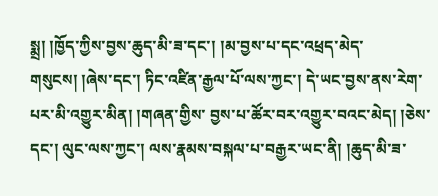སྨྲ། །ཁྱོད་ཀྱིས་བྱས་ཆུད་མི་ཟ་དང་། །མ་བྱས་པ་དང་འཕྲད་མེད་གསུངས། །ཞེས་དང་། ཏིང་འཛིན་རྒྱལ་པོ་ལས་ཀྱང་། དེ་ཡང་བྱས་ནས་རེག་པར་མི་འགྱུར་མིན། །གཞན་གྱིས་ བྱས་པ་ཚོར་བར་འགྱུར་བའང་མེད། །ཅེས་དང་། ལུང་ལས་ཀྱང་། ལས་རྣམས་བསྐལ་པ་བརྒྱར་ཡང་ནི། །ཆུད་མི་ཟ་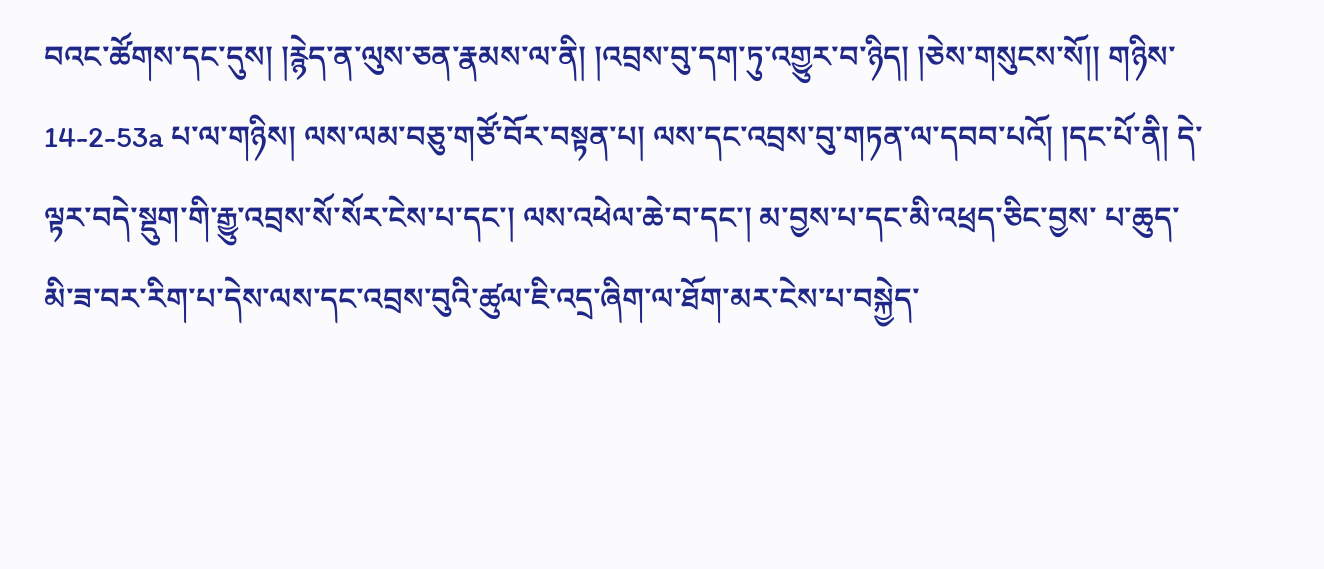བའང་ཚོགས་དང་དུས། །རྙེད་ན་ལུས་ཅན་རྣམས་ལ་ནི། །འབྲས་བུ་དག་ཏུ་འགྱུར་བ་ཉིད། །ཅེས་གསུངས་སོ།། གཉིས་ 14-2-53a པ་ལ་གཉིས། ལས་ལམ་བཅུ་གཙོ་བོར་བསྟན་པ། ལས་དང་འབྲས་བུ་གཏན་ལ་དབབ་པའོ། །དང་པོ་ནི། དེ་ལྟར་བདེ་སྡུག་གི་རྒྱུ་འབྲས་སོ་སོར་ངེས་པ་དང་། ལས་འཕེལ་ཆེ་བ་དང་། མ་བྱས་པ་དང་མི་འཕྲད་ཅིང་བྱས་ པ་ཆུད་མི་ཟ་བར་རིག་པ་དེས་ལས་དང་འབྲས་བུའི་ཚུལ་ཇི་འདྲ་ཞིག་ལ་ཐོག་མར་ངེས་པ་བསྐྱེད་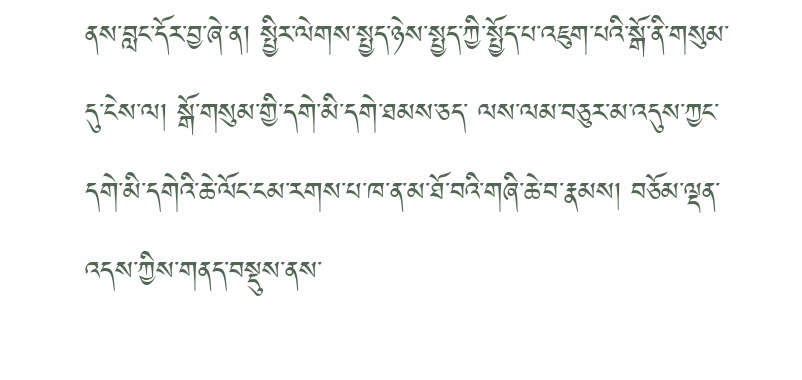ནས་བླང་དོར་བྱ་ཞེ་ན། སྤྱིར་ལེགས་སྤྱད་ཉེས་སྤྱད་ཀྱི་སྤྱོད་པ་འཇུག་པའི་སྒོ་ནི་གསུམ་དུ་ངེས་ལ། སྒོ་གསུམ་གྱི་དགེ་མི་དགེ་ཐམས་ཅད་ ལས་ལམ་བཅུར་མ་འདུས་ཀྱང་དགེ་མི་དགེའི་ཆེ་ལོང་ངམ་རགས་པ་ཁ་ན་མ་ཐོ་བའི་གཞི་ཆེ་བ་རྣམས། བཅོམ་ལྡན་འདས་ཀྱིས་གནད་བསྡུས་ནས་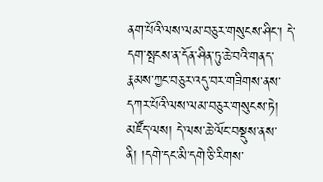ནག་པོའི་ལས་ལམ་བཅུར་གསུངས་ཤིང་། དེ་དག་སྤངས་ན་དོན་ཤིན་ཏུ་ཆེ་བའི་གནད་ རྣམས་ཀྱང་བཅུར་འདུ་བར་གཟིགས་ནས་དཀར་པོའི་ལས་ལམ་བཅུར་གསུངས་ཏེ། མཛོད་ལས། དེ་ལས་ཆེ་ལོང་བསྡུས་ནས་ནི། །དགེ་དང་མི་དགེ་ཅི་རིགས་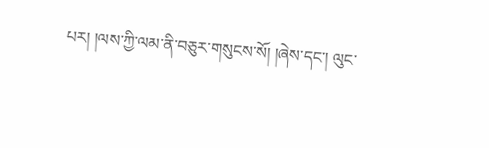པར། །ལས་ཀྱི་ལམ་ནི་བཅུར་གསུངས་སོ། །ཞེས་དང་། ལུང་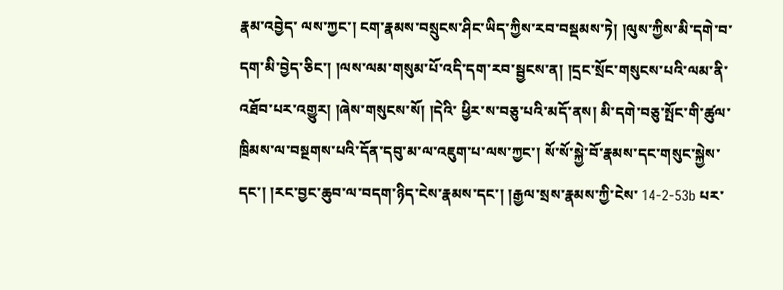རྣམ་འབྱེད་ ལས་ཀྱང་། ངག་རྣམས་བསྲུངས་ཤིང་ཡིད་ཀྱིས་རབ་བསྡམས་ཏེ། །ལུས་ཀྱིས་མི་དགེ་བ་དག་མི་བྱེད་ཅིང་། །ལས་ལམ་གསུམ་པོ་འདི་དག་རབ་སྦྱངས་ན། །དྲང་སྲོང་གསུངས་པའི་ལམ་ནི་འཐོབ་པར་འགྱུར། །ཞེས་གསུངས་སོ། །དེའི་ ཕྱིར་ས་བཅུ་པའི་མདོ་ནས། མི་དགེ་བཅུ་སྤོང་གི་ཚུལ་ཁྲིམས་ལ་བསྔགས་པའི་དོན་དབུ་མ་ལ་འཇུག་པ་ལས་ཀྱང་། སོ་སོ་སྐྱེ་བོ་རྣམས་དང་གསུང་སྐྱེས་དང་། །རང་བྱང་ཆུབ་ལ་བདག་ཉིད་ངེས་རྣམས་དང་། །རྒྱལ་སྲས་རྣམས་ཀྱི་ངེས་ 14-2-53b པར་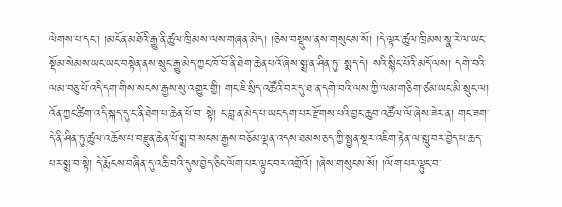ལེགས་པ་དང་། །མངོན་མཐོའི་རྒྱུ་ནི་ཚུལ་ཁྲིམས་ལས་གཞན་མེད། །ཅེས་བསྡུས་ནས་གསུངས་སོ། །དེ་ལྟར་ཚུལ་ཁྲིམས་སྣ་རེ་ལ་ཡང་སྡོམ་སེམས་ཡང་ཡང་བསྟེན་ནས་སྲུང་རྒྱུ་མེད་ཀྱང་ཁོ་བོ་ནི་ཐེག་ཆེན་པའོ་ཞེས་སྨྲ་ན་ཤིན་ཏུ་ སྨད་དེ། སའི་སྙིང་པོའི་མདོ་ལས། དགེ་བའི་ལམ་བཅུ་པོ་འདི་དག་གིས་སངས་རྒྱས་སུ་འགྱུར་གྱི། གང་ཇི་སྲིད་འཚོའི་བར་དུ་ཐ་ན་དགེ་བའི་ལས་ཀྱི་ལམ་གཅིག་ཙམ་ཡང་མི་སྲུང་ལ། འོན་ཀྱང་ཚིག་འདི་སྐད་དུ་ང་ནི་ཐེག་པ་ཆེན་པོ་བ་ སྟེ། ང་བླ་ན་མེད་པ་ཡང་དག་པར་རྫོགས་པའི་བྱང་ཆུབ་འཚོལ་ལོ་ཞེས་ཟེར་ན། གང་ཟག་དེ་ནི་ཤིན་ཏུ་ཚུལ་འཆོས་པ་བརྫུན་ཆེན་པོ་སྨྲ་བ་སངས་རྒྱས་བཅོམ་ལྡན་འདས་ཐམས་ཅད་ཀྱི་སྤྱན་སྔར་འཇིག་རྟེན་ལ་སླུ་བར་བྱེད་པ་ཆད་ པར་སྨྲ་བ་སྟེ། དེ་རྨོངས་བཞིན་དུ་འཆི་བའི་དུས་བྱེད་ཅིང་ལོག་པར་ལྟུང་བར་འགྲོའོ། །ཞེས་གསུངས་སོ། །ལོག་པར་ལྟུང་བ་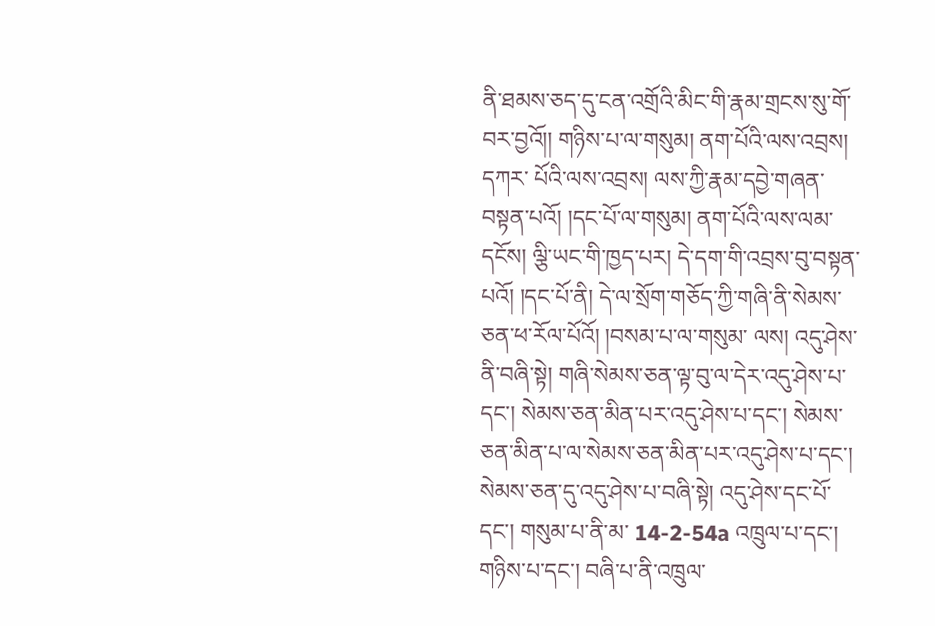ནི་ཐམས་ཅད་དུ་ངན་འགྲོའི་མིང་གི་རྣམ་གྲངས་སུ་གོ་བར་བྱའོ།། གཉིས་པ་ལ་གསུམ། ནག་པོའི་ལས་འབྲས། དཀར་ པོའི་ལས་འབྲས། ལས་ཀྱི་རྣམ་དབྱེ་གཞན་བསྟན་པའོ། །དང་པོ་ལ་གསུམ། ནག་པོའི་ལས་ལམ་དངོས། ལྕི་ཡང་གི་ཁྱད་པར། དེ་དག་གི་འབྲས་བུ་བསྟན་པའོ། །དང་པོ་ནི། དེ་ལ་སྲོག་གཅོད་ཀྱི་གཞི་ནི་སེམས་ཅན་ཕ་རོལ་པོའོ། །བསམ་པ་ལ་གསུམ་ ལས། འདུ་ཤེས་ནི་བཞི་སྟེ། གཞི་སེམས་ཅན་ལྟ་བུ་ལ་དེར་འདུ་ཤེས་པ་དང་། སེམས་ཅན་མིན་པར་འདུ་ཤེས་པ་དང་། སེམས་ཅན་མིན་པ་ལ་སེམས་ཅན་མིན་པར་འདུ་ཤེས་པ་དང་། སེམས་ཅན་དུ་འདུ་ཤེས་པ་བཞི་སྟེ། འདུ་ཤེས་དང་པོ་དང་། གསུམ་པ་ནི་མ་ 14-2-54a འཁྲུལ་པ་དང་། གཉིས་པ་དང་། བཞི་པ་ནི་འཁྲུལ་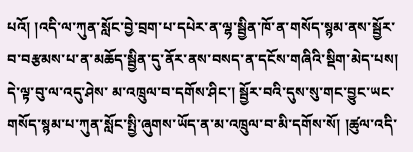པའོ། །འདི་ལ་ཀུན་སློང་བྱེ་བྲག་པ་དཔེར་ན་ལྷ་སྦྱིན་ཁོ་ན་གསོད་སྙམ་ནས་སྦྱོར་བ་བརྩམས་པ་ན་མཆོད་སྦྱིན་དུ་ནོར་ནས་བསད་ན་དངོས་གཞིའི་སྡིག་མེད་པས། དེ་ལྟ་བུ་ལ་འདུ་ཤེས་ མ་འཁྲུལ་བ་དགོས་ཤིང་། སྦྱོར་བའི་དུས་སུ་གང་བྱུང་ཡང་གསོད་སྙམ་པ་ཀུན་སློང་སྤྱི་ཞུགས་ཡོད་ན་མ་འཁྲུལ་བ་མི་དགོས་སོ། །ཚུལ་འདི་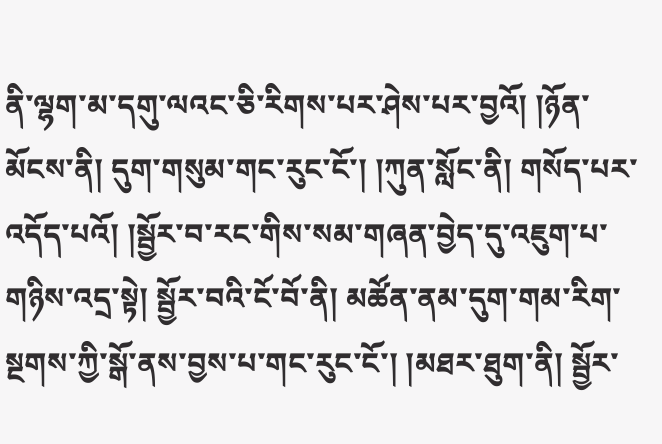ནི་ལྷག་མ་དགུ་ལའང་ཅི་རིགས་པར་ཤེས་པར་བྱའོ། །ཉོན་མོངས་ནི། དུག་གསུམ་གང་རུང་ངོ་། །ཀུན་སློང་ནི། གསོད་པར་འདོད་པའོ། །སྦྱོར་བ་རང་གིས་སམ་གཞན་བྱེད་དུ་འཇུག་པ་གཉིས་འདྲ་སྟེ། སྦྱོར་བའི་ངོ་བོ་ནི། མཚོན་ནམ་དུག་གམ་རིག་སྔགས་ཀྱི་སྒོ་ནས་བྱས་པ་གང་རུང་ངོ་། །མཐར་ཐུག་ནི། སྦྱོར་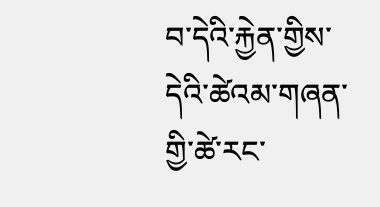བ་དེའི་རྐྱེན་གྱིས་དེའི་ཚེའམ་གཞན་གྱི་ཚེ་རང་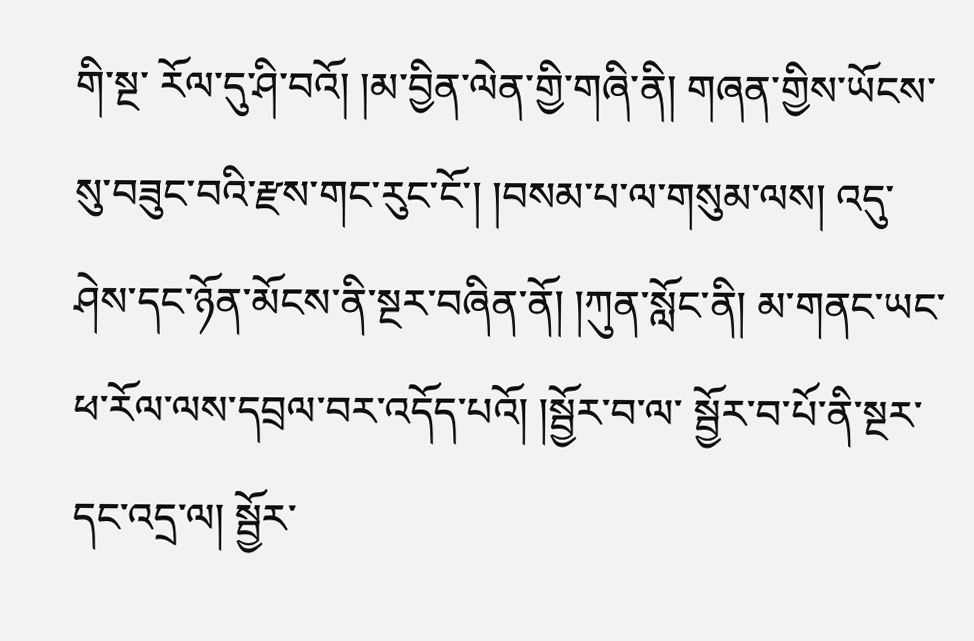གི་སྔ་ རོལ་དུ་ཤི་བའོ། །མ་བྱིན་ལེན་གྱི་གཞི་ནི། གཞན་གྱིས་ཡོངས་སུ་བཟུང་བའི་རྫས་གང་རུང་ངོ་། །བསམ་པ་ལ་གསུམ་ལས། འདུ་ཤེས་དང་ཉོན་མོངས་ནི་སྔར་བཞིན་ནོ། །ཀུན་སློང་ནི། མ་གནང་ཡང་ཕ་རོལ་ལས་དབྲལ་བར་འདོད་པའོ། །སྦྱོར་བ་ལ་ སྦྱོར་བ་པོ་ནི་སྔར་དང་འདྲ་ལ། སྦྱོར་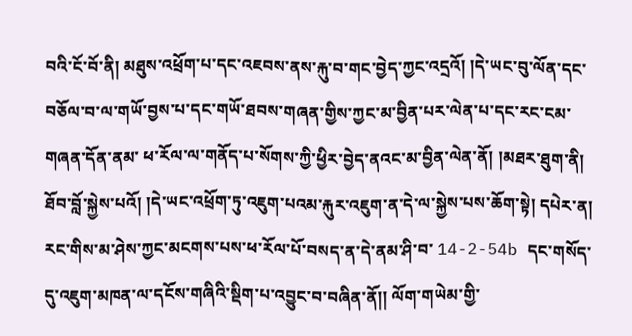བའི་ངོ་བོ་ནི། མཐུས་འཕྲོག་པ་དང་འཇབས་ནས་རྐུ་བ་གང་བྱེད་ཀྱང་འདྲའོ། །དེ་ཡང་བུ་ལོན་དང་བཅོལ་བ་ལ་གཡོ་བྱས་པ་དང་གཡོ་ཐབས་གཞན་གྱིས་ཀྱང་མ་བྱིན་པར་ལེན་པ་དང་རང་ངམ་གཞན་དོན་ནམ་ ཕ་རོལ་ལ་གནོད་པ་སོགས་ཀྱི་ཕྱིར་བྱེད་ནའང་མ་བྱིན་ལེན་ནོ། །མཐར་ཐུག་ནི། ཐོབ་བློ་སྐྱེས་པའོ། །དེ་ཡང་འཕྲོག་ཏུ་འཇུག་པའམ་རྐུར་འཇུག་ན་དེ་ལ་སྐྱེས་པས་ཆོག་སྟེ། དཔེར་ན། རང་གིས་མ་ཤེས་ཀྱང་མངགས་པས་ཕ་རོལ་པོ་བསད་ན་དེ་ནམ་ཤི་བ་ 14-2-54b དང་གསོད་དུ་འཇུག་མཁན་ལ་དངོས་གཞིའི་སྡིག་པ་འབྱུང་བ་བཞིན་ནོ།། ལོག་གཡེམ་གྱི་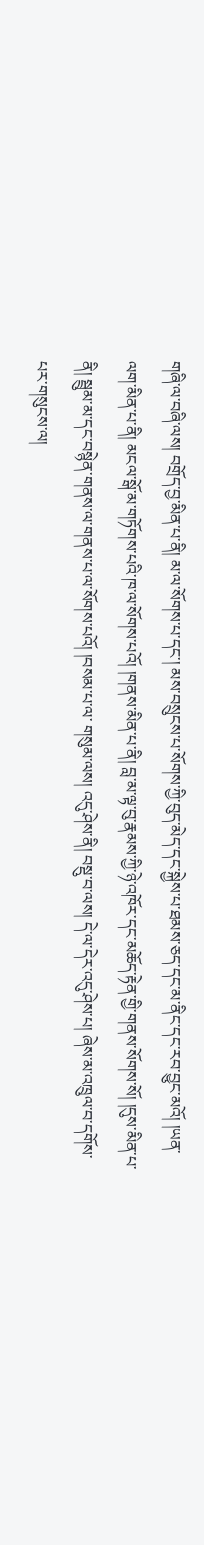གཞི་ལ་བཞི་ལས། བགྲོད་བྱ་མིན་པ་ནི། མ་ལ་སོགས་པ་དང་། མས་བསྲུངས་པ་སོགས་ཀྱི་བུད་མེད་དང་སྐྱེས་པ་ཐམས་ཅད་དང་མ་ནིང་དང་རབ་བྱུང་མའོ། །ཡན་ ལག་མིན་པ་ནི། མངལ་སྒོ་མ་གཏོགས་པའི་ཁ་ལ་སོགས་པའོ། །གནས་མིན་པ་ནི། བླ་མ་ལྟ་བུ་རྣམས་ཀྱི་ཉེ་འཁོར་དང་མཆོད་རྟེན་གྱི་གནས་སོགས་སོ། །དུས་མིན་པ་ནི། སྦྲུམ་མ་དང་བསྙེན་གནས་ལ་གནས་པ་ལ་སོགས་པའོ། །བསམ་པ་ལ་ གསུམ་ལས། འདུ་ཤེས་ནི། བསྡུ་བ་ལས། དེ་ལ་དེར་འདུ་ཤེས་པ། ཞེས་མ་འཁྲུལ་བ་དགོས་པར་གསུངས་ལ།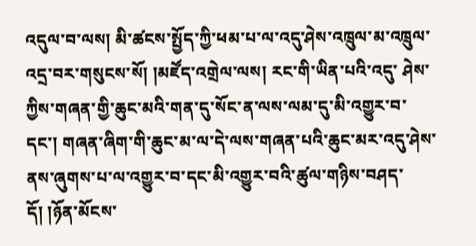འདུལ་བ་ལས། མི་ཚངས་སྤྱོད་ཀྱི་ཕམ་པ་ལ་འདུ་ཤེས་འཁྲུལ་མ་འཁྲུལ་འདྲ་བར་གསུངས་སོ། །མཛོད་འགྲེལ་ལས། རང་གི་ཡིན་པའི་འདུ་ ཤེས་ཀྱིས་གཞན་གྱི་ཆུང་མའི་གན་དུ་སོང་ན་ལས་ལམ་དུ་མི་འགྱུར་བ་དང་། གཞན་ཞིག་གི་ཆུང་མ་ལ་དེ་ལས་གཞན་པའི་ཆུང་མར་འདུ་ཤེས་ནས་ཞུགས་པ་ལ་འགྱུར་བ་དང་མི་འགྱུར་བའི་ཚུལ་གཉིས་བཤད་དོ། །ཉོན་མོངས་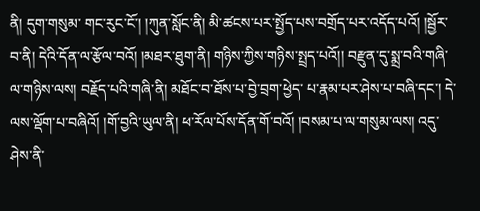ནི། དུག་གསུམ་ གང་རུང་ངོ་། །ཀུན་སློང་ནི། མི་ཚངས་པར་སྤྱོད་པས་བགྲོད་པར་འདོད་པའོ། །སྦྱོར་བ་ནི། དེའི་དོན་ལ་རྩོལ་བའོ། །མཐར་ཐུག་ནི། གཉིས་ཀྱིས་གཉིས་སྤྲད་པའོ།། བརྫུན་དུ་སྨྲ་བའི་གཞི་ལ་གཉིས་ལས། བརྗོད་པའི་གཞི་ནི། མཐོང་བ་ཐོས་པ་བྱེ་བྲག་ཕྱེད་ པ་རྣམ་པར་ཤེས་པ་བཞི་དང་། དེ་ལས་ལྡོག་པ་བཞིའོ། །གོ་བྱའི་ཡུལ་ནི། ཕ་རོལ་པོས་དོན་གོ་བའོ། །བསམ་པ་ལ་གསུམ་ལས། འདུ་ཤེས་ནི་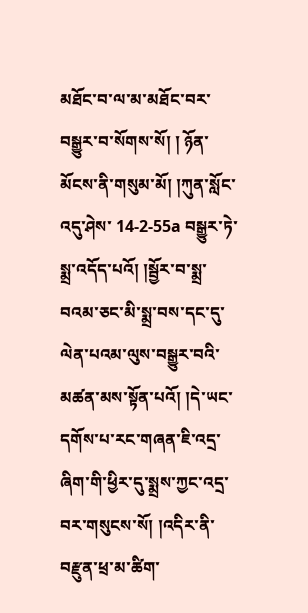མཐོང་བ་ལ་མ་མཐོང་བར་བསྒྱུར་བ་སོགས་སོ། ། ཉོན་མོངས་ནི་གསུམ་མོ། །ཀུན་སློང་འདུ་ཤེས་ 14-2-55a བསྒྱུར་ཏེ་སྨྲ་འདོད་པའོ། །སྦྱོར་བ་སྨྲ་བའམ་ཅང་མི་སྨྲ་བས་དང་དུ་ལེན་པའམ་ལུས་བསྒྱུར་བའི་མཚན་མས་སྟོན་པའོ། །དེ་ཡང་དགོས་པ་རང་གཞན་ཇི་འདྲ་ཞིག་གི་ཕྱིར་དུ་སྨྲས་ཀྱང་འདྲ་བར་གསུངས་སོ། །འདིར་ནི་བརྫུན་ཕྲ་མ་ཚིག་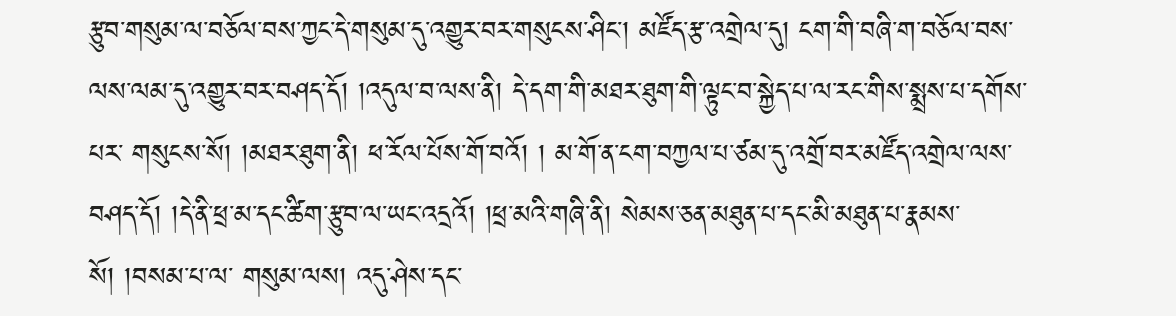རྩུབ་གསུམ་ལ་བཅོལ་བས་ཀྱང་དེ་གསུམ་དུ་འགྱུར་བར་གསུངས་ཤིང་། མཛོད་རྩ་འགྲེལ་དུ། ངག་གི་བཞི་ག་བཅོལ་བས་ལས་ལམ་དུ་འགྱུར་བར་བཤད་དོ། །འདུལ་བ་ལས་ནི། དེ་དག་གི་མཐར་ཐུག་གི་ལྟུང་བ་སྐྱེད་པ་ལ་རང་གིས་སྨྲས་པ་དགོས་པར་ གསུངས་སོ། །མཐར་ཐུག་ནི། ཕ་རོལ་པོས་གོ་བའོ། ། མ་གོ་ན་ངག་བཀྱལ་པ་ཙམ་དུ་འགྲོ་བར་མཛོད་འགྲེལ་ལས་བཤད་དོ། །དེ་ནི་ཕྲ་མ་དང་ཚིག་རྩུབ་ལ་ཡང་འདྲའོ། །ཕྲ་མའི་གཞི་ནི། སེམས་ཅན་མཐུན་པ་དང་མི་མཐུན་པ་རྣམས་སོ། །བསམ་པ་ལ་ གསུམ་ལས། འདུ་ཤེས་དང་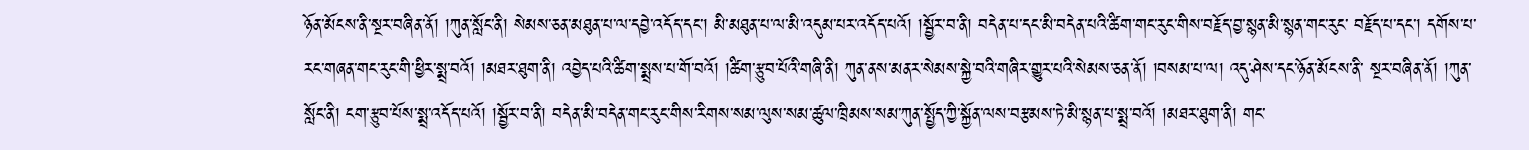ཉོན་མོངས་ནི་སྔར་བཞིན་ནོ། །ཀུན་སློང་ནི། སེམས་ཅན་མཐུན་པ་ལ་དབྱེ་འདོད་དང་། མི་མཐུན་པ་ལ་མི་འདུམ་པར་འདོད་པའོ། །སྦྱོར་བ་ནི། བདེན་པ་དང་མི་བདེན་པའི་ཚིག་གང་རུང་གིས་བརྗོད་བྱ་སྙན་མི་སྙན་གང་རུང་ བརྗོད་པ་དང་། དགོས་པ་རང་གཞན་གང་རུང་གི་ཕྱིར་སྨྲ་བའོ། །མཐར་ཐུག་ནི། འབྱེད་པའི་ཚིག་སྨྲས་པ་གོ་བའོ། །ཚིག་རྩུབ་པོའི་གཞི་ནི། ཀུན་ནས་མནར་སེམས་སྐྱེ་བའི་གཞིར་གྱུར་པའི་སེམས་ཅན་ནོ། །བསམ་པ་ལ། འདུ་ཤེས་དང་ཉོན་མོངས་ནི་ སྔར་བཞིན་ནོ། །ཀུན་སློང་ནི། ངག་རྩུབ་པོས་སྨྲ་འདོད་པའོ། །སྦྱོར་བ་ནི། བདེན་མི་བདེན་གང་རུང་གིས་རིགས་སམ་ལུས་སམ་ཚུལ་ཁྲིམས་སམ་ཀུན་སྤྱོད་ཀྱི་སྐྱོན་ལས་བརྩམས་ཏེ་མི་སྙན་པ་སྨྲ་བའོ། །མཐར་ཐུག་ནི། གང་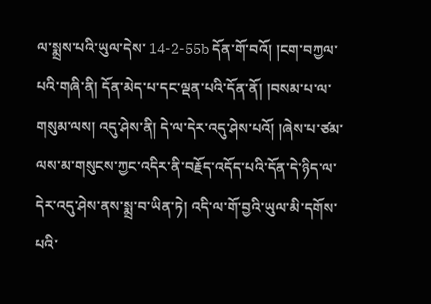ལ་སྨྲས་པའི་ཡུལ་དེས་ 14-2-55b དོན་གོ་བའོ། །ངག་བཀྱལ་པའི་གཞི་ནི། དོན་མེད་པ་དང་ལྡན་པའི་དོན་ནོ། །བསམ་པ་ལ་གསུམ་ལས། འདུ་ཤེས་ནི། དེ་ལ་དེར་འདུ་ཤེས་པའོ། །ཞེས་པ་ཙམ་ལས་མ་གསུངས་ཀྱང་འདིར་ནི་བརྗོད་འདོད་པའི་དོན་དེ་ཉིད་ལ་དེར་འདུ་ཤེས་ནས་སྨྲ་བ་ཡིན་ཏེ། འདི་ལ་གོ་བྱའི་ཡུལ་མི་དགོས་པའི་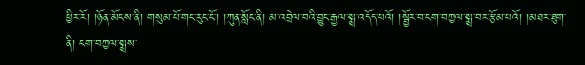ཕྱིར་རོ། །ཉོན་མོངས་ནི། གསུམ་པོ་གང་རུང་ངོ་། །ཀུན་སློང་ནི། མ་འབྲེལ་བའི་བྱུང་རྒྱལ་སྨྲ་འདོད་པའོ། །སྦྱོར་བ་ངག་བཀྱལ་སྨྲ་བར་རྩོམ་པའོ། །མཐར་ཐུག་ནི། ངག་བཀྱལ་སྨྲས་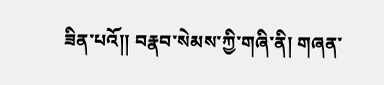ཟིན་པའོ།། བརྣབ་སེམས་ཀྱི་གཞི་ནི། གཞན་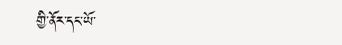གྱི་ནོར་དང་ཡོ་